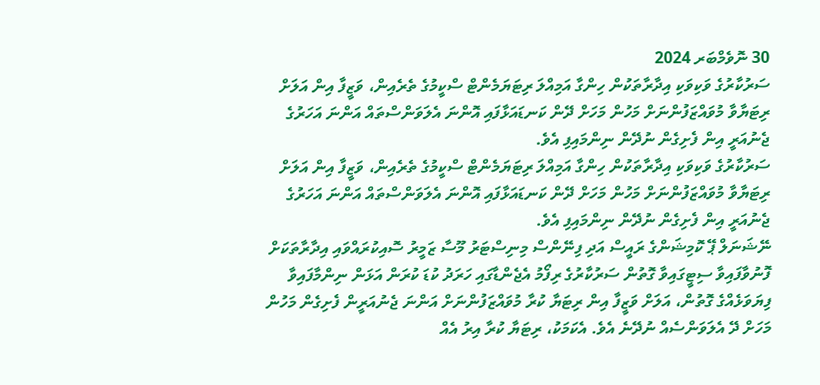30 ނޮވެމްބަރ 2024
ސަރުކާރުގެ ވަކިވަކި އިދާރާތަކުން ހިންގާ އަމިއްލަ ރިޓަޔަމެންޓް ސްކީމުގެ ތެރެއިން، ވަޒީފާ އިން އަލަށް ރިޓަޔާވާ މުވައްޒަފުންނަށް މަހުން މަހަށް ދޭން ކަނޑައަޅާފައި އޮންނަ އެލަވަންސްތައް އަންނަ އަހަރުގެ ޖެނުއަރީ އިން ފެށިގެން ނުދޭން ނިންމައިފި އެވެ.
ސަރުކާރުގެ ވަކިވަކި އިދާރާތަކުން ހިންގާ އަމިއްލަ ރިޓަޔަމެންޓް ސްކީމުގެ ތެރެއިން، ވަޒީފާ އިން އަލަށް ރިޓަޔާވާ މުވައްޒަފުންނަށް މަހުން މަހަށް ދޭން ކަނޑައަޅާފައި އޮންނަ އެލަވަންސްތައް އަންނަ އަހަރުގެ ޖެނުއަރީ އިން ފެށިގެން ނުދޭން ނިންމައިފި އެވެ.
ނޭޝަނަލް ޕޭ ކޮމިޝަންގެ ރައީސް އަދި ފިނޭންސް މިނިސްޓަރު މޫސާ ޒަމީރު ސޮއިކުރައްވައި އިދާރާތަކަށް ފޮނުވާފައިވާ ސިޓީގައިވާ ގޮތުން ސަރުކާރުގެ ރިފޯމު އެޖެންޑާގައި ހަރަދު ކުޑަ ކުރަން އަޅަން ނިންމާފައިވާ ފިޔަވަޅެއްގެ ގޮތުން، އަލަށް ވަޒީފާ އިން ރިޓަޔާ ކުރާ މުވައްޒަފުންނަށް އަންނަ ޖެނުއަރީން ފެށިގެން މަހުން މަހަށް ދޭ އެލަވަންސެއް ނުދޭނެ އެވެ. އެކަމަކު، ރިޓަޔާ ކުރާ އިރު އެއް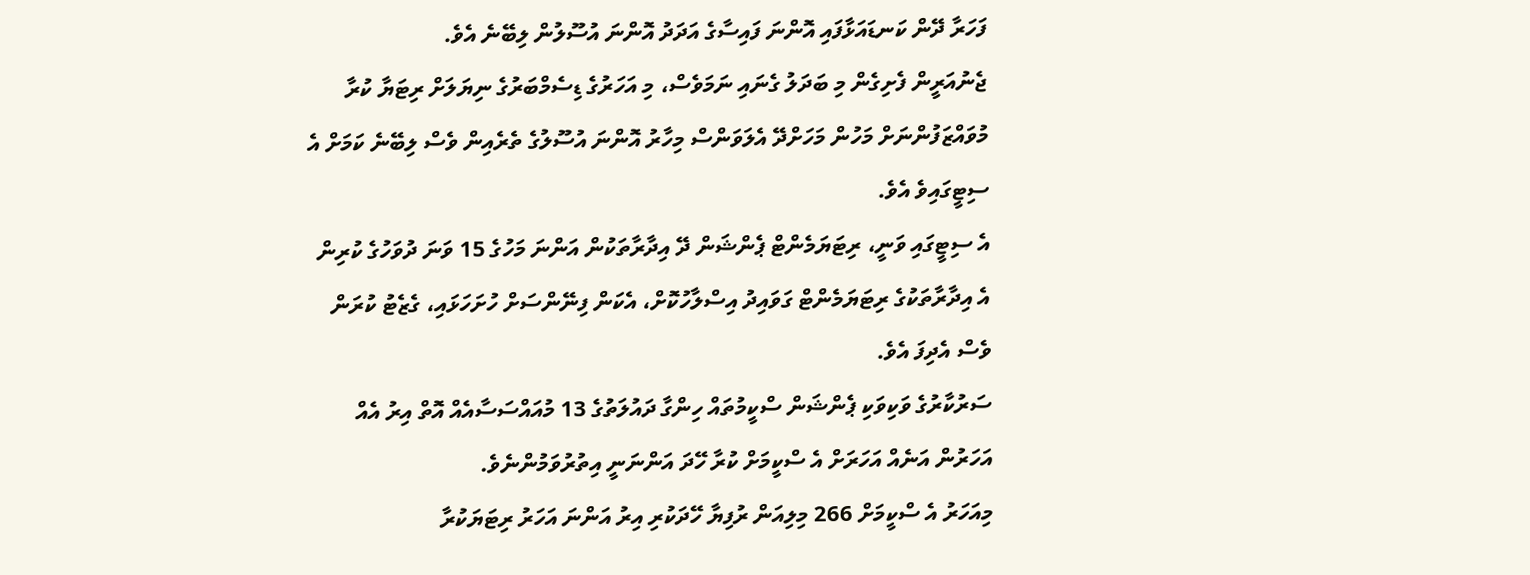ފަހަރާ ދޭން ކަނޑައަޅާފައި އޮންނަ ފައިސާގެ އަދަދު އޮންނަ އުސޫލުން ލިބޭނެ އެވެ.
ޖެނުއަރީން ފެށިގެން މި ބަދަލު ގެނައި ނަމަވެސް، މި އަހަރުގެ ޑިސެމްބަރުގެ ނިޔަލަށް ރިޓަޔާ ކުރާ މުވައްޒަފުންނަށް މަހުން މަހަށްދޭ އެލަވަންސް މިހާރު އޮންނަ އުސޫލުގެ ތެރެއިން ވެސް ލިބޭނެ ކަމަށް އެ ސިޓީގައިވެ އެވެ.
އެ ސިޓީގައި ވަނީ، ރިޓަޔަމެންޓް ޕެންޝަން ދޭ އިދާރާތަކުން އަންނަ މަހުގެ 15 ވަނަ ދުވަހުގެ ކުރިން އެ އިދާރާތަކުގެ ރިޓަޔަމެންޓް ގަވައިދު އިސްލާހުކޮށް، އެކަން ފިނޭންސަށް ހުށަހަޅައި، ގެޒެޓު ކުރަން ވެސް އެދިފަ އެވެ.
ސަރުކާރުގެ ވަކިވަކި ޕެންޝަން ސްކީމުތައް ހިންގާ ދައުލަތުގެ 13 މުއައްސަސާއެއް އޮތް އިރު އެއް އަހަރުން އަނެއް އަހަރަށް އެ ސްކީމަށް ކުރާ ހޭދަ އަންނަނީ އިތުރުވަމުންނެވެ.
މިއަހަރު އެ ސްކީމަށް 266 މިލިއަން ރުފިޔާ ހޭދަކުރި އިރު އަންނަ އަހަރު ރިޓަޔަކުރާ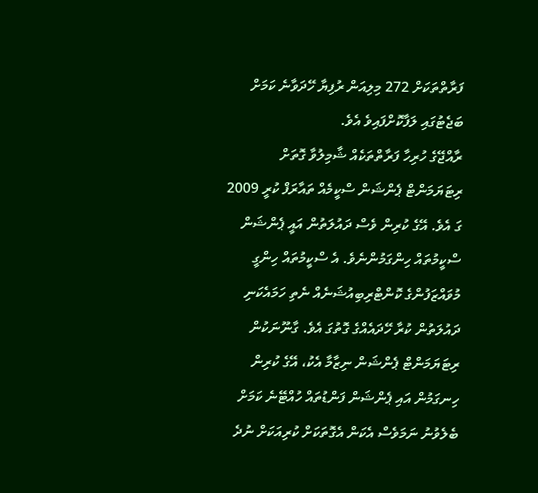ފަރާތްތަކަށް 272 މިލިއަން ރުފިޔާ ހޭދަވާނެ ކަމަށް ބަޖެޓުގައި ލަފާކޮށްފައިވެ އެވެ.
ރާއްޖޭގެ ހުރިހާ ފަރާތްތަކެއް ޝާމިލުވާ ގޮތަށް ރިޓަޔަމަންޓް ޕެންޝަން ސްކީމެއް ތައާރަފް ކުރީ 2009 ގަ އެވެ. އޭގެ ކުރިން ވެސް ދައުލަތުން އައީ ޕެންޝަން ސްކީމުތައް ހިންގަމުންނެވެ. އެ ސްކީމުތައް ހިންގީ މުވައްޒަފުންގެ ކޮންޓްރިބިއުޝަނެއް ނެތި ހަމައެކަނި ދައުލަތުން ކުރާ ހޭދައެއްގެ ގޮތުގަ އެވެ. ގާނޫނަކުން ރިޓަޔަމަންޓް ޕެންޝަން ނިޒާމާ އެކު، އޭގެ ކުރިން ހިނގަމުން އައި ޕެންޝަން ފަންޑުތައް ހުއްޓޭނެ ކަމަށް ބެލެވުނު ނަމަވެސް އެކަން އެގޮތަކަށް ކުރިއަކަށް ނުދެ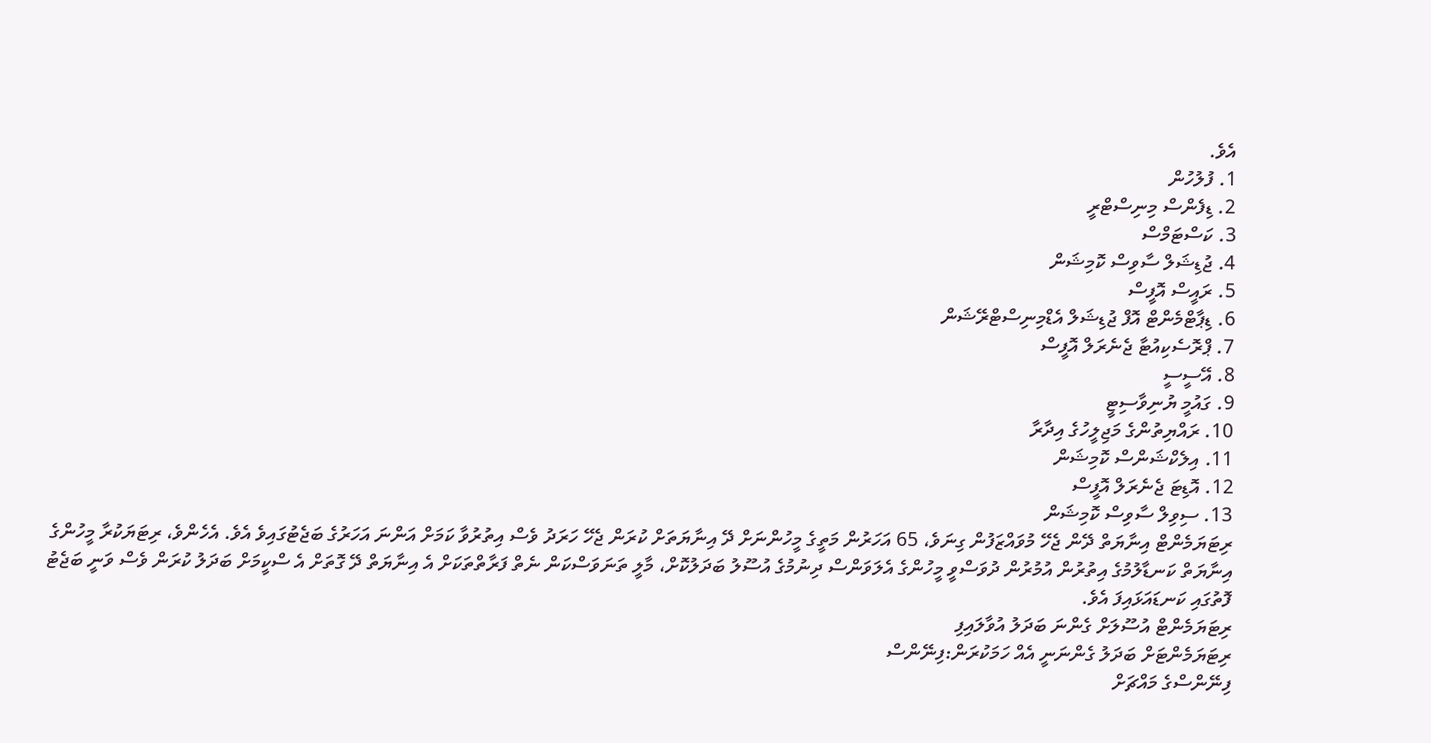އެވެ.
1. ފުލުހުން
2. ޑިފެންސް މިނިސްޓްރީ
3. ކަސްޓަމްސް
4. ޖުޑިޝަލް ސާވިސް ކޮމިޝަން
5. ރައީސް އޮފީސް
6. ޑިޕާޓްމެންޓް އޮފް ޖުޑިޝަލް އެޑްމިނިސްޓްރޭޝަން
7. ޕްރޮސެކިއުޓާ ޖެނެރަލް އޮފީސް
8. އޭސީސީ
9. ގައުމީ ޔުނިވާސިޓީ
10. ރައްޔިތުންގެ މަޖިލީހުގެ އިދާރާ
11. އިލެކްޝަންސް ކޮމިޝަން
12. އޮޑިޓަ ޖެނެރަލް އޮފީސް
13. ސިވިލް ސާވިސް ކޮމިޝަން
ރިޓަޔަމެންޓް އިނާޔަތް ދޭން ޖެހޭ މުވައްޒަފުން ގިނަވެ، 65 އަހަރުން މަތީގެ މީހުންނަށް ދޭ އިނާޔަތަށް ކުރަން ޖެހޭ ހަރަދު ވެސް އިތުރުވާ ކަމަށް އަންނަ އަހަރުގެ ބަޖެޓުގައިވެ އެވެ. އެހެންވެ، ރިޓަޔަކުރާ މީހުންގެ އިނާޔަތް ކަނޑާލުމުގެ އިތުރުން އުމުރުން ދުވަސްވީ މީހުންގެ އެލަވަންސް ދިނުމުގެ އުސޫލު ބަދަލުކޮށް، މާލީ ތަނަވަސްކަން ނެތް ފަރާތްތަކަށް އެ އިނާޔަތް ދޭ ގޮތަށް އެ ސްކީމަށް ބަދަލު ކުރަން ވެސް ވަނީ ބަޖެޓު ފޮތުގައި ކަނޑައަޅައިފަ އެވެ.
ރިޓަޔަމެންޓް އުސޫލަށް ގެންނަ ބަދަލު އުވާލައިފި
ރިޓަޔަމެންޓަށް ބަދަލު ގެންނަނީ އެއް ހަމަކުރަން:ފިނޭންސް
ފިނޭންސްގެ މައްޗަށް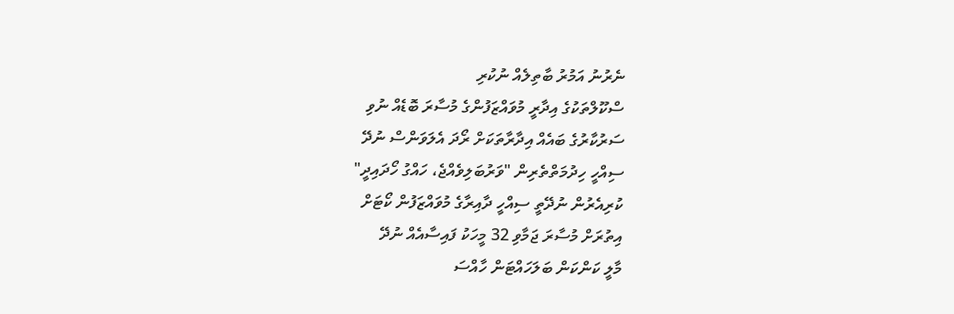ނެރުނު އަމުރު ބާތިލެއް ނުކުރި
ސްކޫލްތަކުގެ އިދާރީ މުވައްޒަފުންގެ މުސާރަ ބޮޑެއް ނުވި
ސަރުކާރުގެ ބައެއް އިދާރާތަކަށް ރޯދަ އެލަވަންސް ނުދޭ
ސިއްހީ ހިދުމަތްތެރިން "ވަރުބަލިވެއްޖެ، ހައްގު ހޯދައިދީ"
ކުރިއެރުން ނުދޭތީ ސިއްހީ ދާއިރާގެ މުވައްޒަފުން ކޯޓަށް
އިތުރަށް މުސާރަ ޖަމާވި 32 މީހަކު ފައިސާއެއް ނުދޭ
މާލީ ކަންކަން ބަލަހައްޓަން ހާއްސަ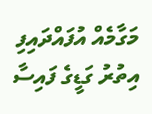މަގާމެއް އުފައްދައިފި
އިތުރު ގަޑީގެ ފައިސާ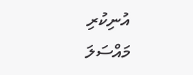އުނިކުރި މައްސަލަ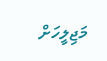މަޖިލީހަށް